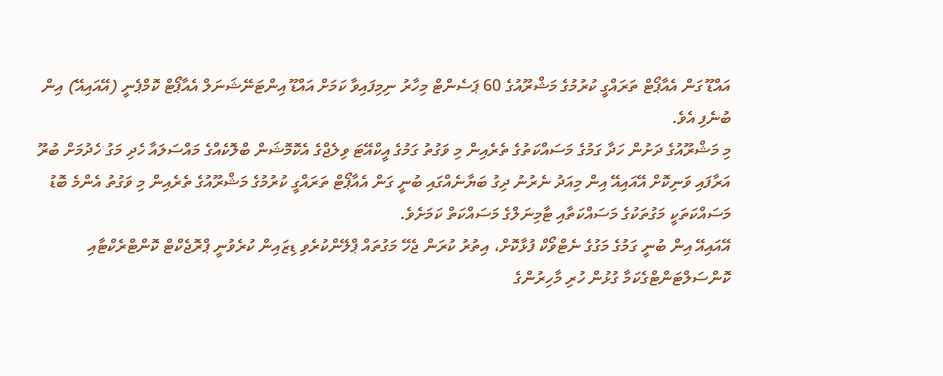އައްޑޫ ގަން އެއާޕޯޓް ތަރައްގީ ކުރުމުގެ މަޝްރޫއުގެ 60 ޕަސެންޓް މިހާރު ނިމިފައިވާ ކަމަށް އައްޑޫ އިންޓަނޭޝަނަލް އެއާޕޯޓް ކޮމްޕެނީ (އޭއައިއޭ) އިން ބުނެފި އެވެ.
މި މަޝްރޫއުގެ ދަށުން ހަދާ ގަމުގެ މަސައްކަތުގެ ތެރެއިން މި ވަގުތު ގަމުގެ އީކްއޭޓަ ވިލެޖްގެ އެކޮމޮޝަން ބްލޮކެއްގެ މައްސަލައާ ހެދި މަގު ހެދުމަށް ބުރޫ އަރާފައި ވަނިކޮށް އޭއައިއޭ އިން މިއަދު ނެރުނު ދިގު ބަޔާނެއްގައި ބުނީ ގަން އެއާޕޯޓް ތަރައްގީ ކުރުމުގެ މަޝްރޫއުގެ ތެރެއިން މި ވަގުތު އެންމެ ބޮޑު މަސައްކަތަކީ މަގުތަކުގެ މަސައްކަތާއި ޓާމިނަލްގެ މަސައްކަތް ކަމަށެވެ.
އޭއައިއޭ އިން ބުނީ ގަމުގެ މަގުގެ ނެޓްވޯކް ފުޅާކޮށް، އިތުރު ކުރަން ޖެހޭ މަގުތައް ޕްލޭންކުރެވި ޑިޒައިން ކުރެވުނީ ޕްރޮޖެކްޓް ކޮންޓްރެކްޓާއި ކޮންސަލްޓަންޓްގެކަމާ ގުޅުން ހުރި މާހިރުންގެ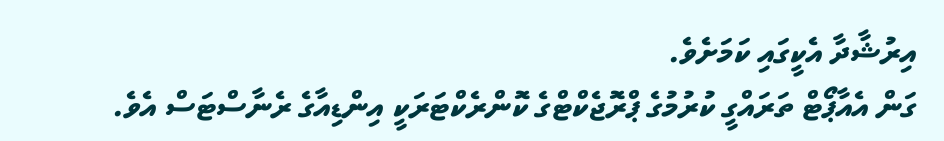އިރުޝާދާ އެކީގައި ކަމަށެވެ.
ގަން އެއާޕޯޓް ތަރައްގީ ކުރުމުގެ ޕްރޮޖެކްޓްގެ ކޮންރެކްޓަރަކީ އިންޑިއާގެ ރެނާސްޓަސް އެވެ.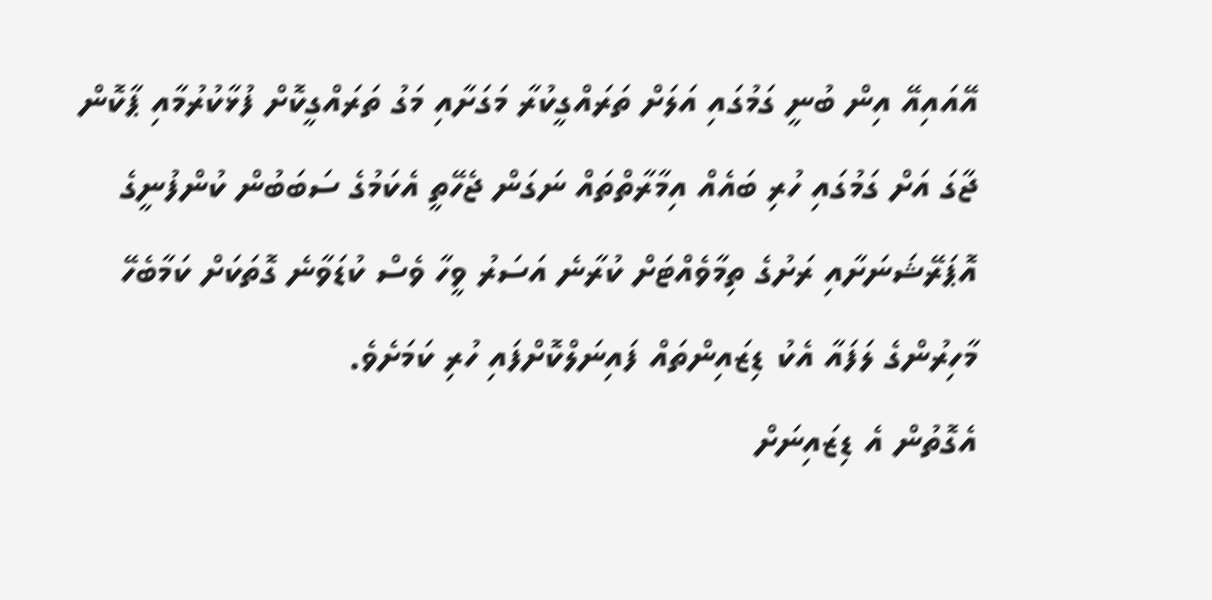އޭއައިއޭ އިން ބުނީ ގަމުގައި އަލަށް ތަރައްގީކުރާ މަގަށާއި މަގު ތަރައްގީކޮށް ފުޅާކުރުމާއި ޕާކޮން ޖާގަ އަށް ގަމުގައި ހުރި ބައެއް އިމާރާތްތައް ނަގަން ޖެހޭތީ އެކަމުގެ ސަބަބުން ކުންފުނީގެ އޮޕަރޭޝަނަށާއި ރަށުގެ ތިމާވެއްޓަށް ކުރާނެ އަސަރު ވީހާ ވެސް ކުޑަވާނެ ގޮތަކަށް ކަމާބެހޭ މާހިރުންގެ ލަފައާ އެކު ޑިޒައިންތައް ފައިނަލްކޮށްފައި ހުރި ކަމަށެވެ.
އެގޮތުން އެ ޑިޒައިނަށް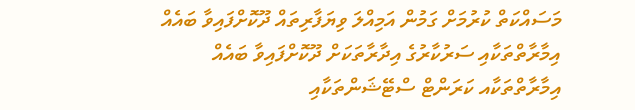މަސައްކަތް ކުރުމަށް ގަމުން އަމިއްލަ ވިޔަފާރިތައް ދޫކޮށްފައިވާ ބައެއް އިމާރާތްތަކާއި ސަރުކާރުގެ އިދާރާތަކަށް ދޫކޮށްފައިވާ ބައެއް އިމާރާތްތަކާއ ކަރަންޓް ސްޓޭޝަންތަކާއި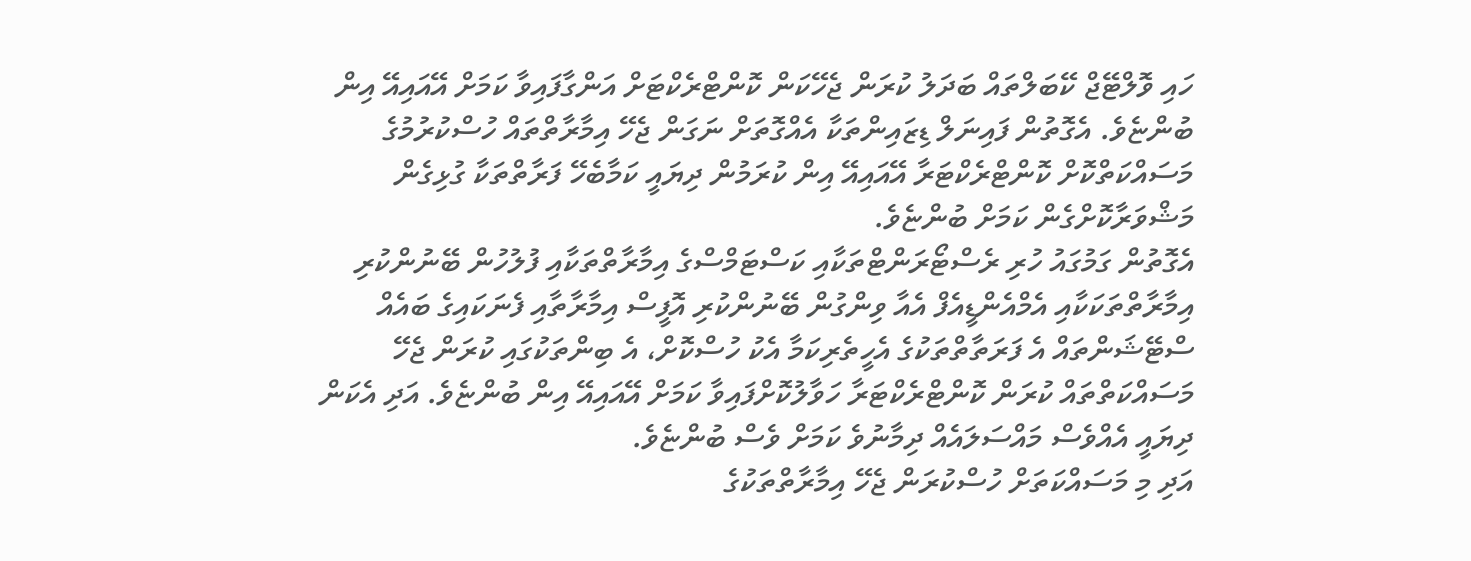ހައި ވޮލްޓޭޖް ކޭބަލްތައް ބަދަލު ކުރަން ޖެހޭކަން ކޮންޓްރެކްޓަށް އަންގާފައިވާ ކަމަށް އޭއައިއޭ އިން ބުންޏެވެ. އެގޮތުން ފައިނަލް ޑިޒައިންތަކާ އެއްގޮތަށް ނަގަން ޖެހޭ އިމާރާތްތައް ހުސްކުރުމުގެ މަސައްކަތްކޮށް ކޮންޓްރެކްޓަރާ އޭއައިއޭ އިން ކުރަމުން ދިޔައީ ކަމާބެހޭ ފަރާތްތަކާ ގުޅިގެން މަޝްވަރާކޮށްގެން ކަމަށް ބުންޏެވެ.
އެގޮތުން ގަމުގައު ހުރި ރެސްޓޯރަންޓްތަކާއި ކަސްޓަމްސްގެ އިމާރާތްތަކާއި ފުލުހުން ބޭނުންކުރި އިމާރާތްތަކަކާއި އެމްއެންޑީއެފް އެއާ ވިންގުން ބޭނުންކުރި އޮފީސް އިމާރާތާއި ފެނަކައިގެ ބައެއް ސްޓޭޝަންތައް އެ ފަރަތާތްތަކުގެ އެހީތެރިކަމާ އެކު ހުސްކޮށް، އެ ބިންތަކުގައި ކުރަން ޖެހޭ މަސައްކަތްތައް ކުރަން ކޮންޓްރެކްޓަރާ ހަވާލުކޮށްފައިވާ ކަމަށް އޭއައިއޭ އިން ބުންޏެވެ. އަދި އެކަން ދިޔައީ އެއްވެސް މައްސަލައެއް ދިމާނުވެ ކަމަށް ވެސް ބުންޏެވެ.
އަދި މި މަސައްކަތަށް ހުސްކުރަން ޖެހޭ އިމާރާތްތަކުގެ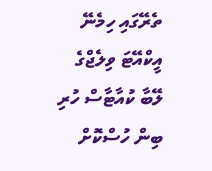ތެރޭގައި ހިމެނޭ އީކްއޭޓަ ވިލެޖްގެ ލޭބާ ކުއާޓާސް ހުރި ބިން ހުސްކޮށް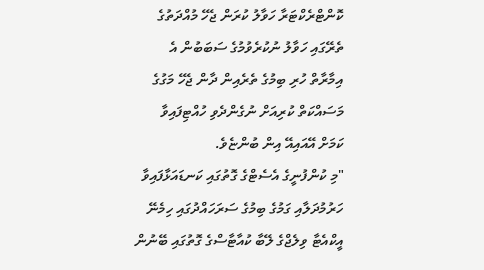ކޮންޓްރެކްޓަރާ ހަވާލު ކުރަން ޖެހޭ މުއްދަތުގެ ތެރޭގައި ހަވާލު ނުކުރެވުމުގެ ސަބަބުން އެ އިމާރާތް ހުރި ބިމުގެ ތެރެއިން ދާން ޖެހޭ މަގުގެ މަސައްކަތް ކުރިއަށް ނުގެންދެވި ހުއްޓިފައިވާ ކަމަށް އޭއައިއޭ އިން ބުންޏެވެ.
"މި ކުންފުނީގެ އެސެޓްގެ ގޮތުގައި ކަނޑައަޅާފައިވާ ހަރުމުދަލާއި ގަމުގެ ބިމުގެ ސަރަހައްދުގައި ހިމެނޭ އީކްއެޓާ ވިލެޖްގެ ލޭބާ ކުއާޓާސްގެ ގޮތުގައި ބޭނުން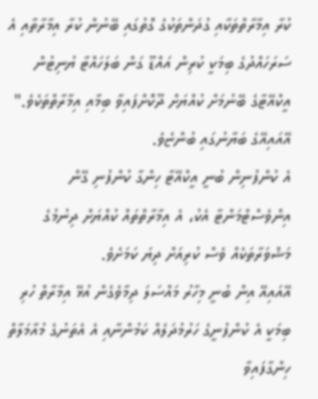ކުރާ އިމާރާތްތަކާއި ގުދަންތަކުގެ ގޮތުގައި ބޭނުން ކުރާ އިމާރާތާއި އެ ސަރަހައްދުގެ ބިމަކީ ކުރިން އައްޑޫ ގަން ބަލަހައްޓާ ޔުނިޓުން އީކްއޭޓާގެ ބޭނުމަށް ކުއްޔަށް ދޫކޮށްފައިވާ ބިމާއި އިމާރާތްތަކެވެ." އޭއައިއޭގެ ބަޔާނުގައި ބުންޏެވެ.
އެ ކުންފުނިން ބުނީ އީކްއޭޓާ ހިންގާ ކުންފުނި ގޭން އިންވެސްޓްމަންޓާ އެކު، އެ އިމާރާތްތައް ކުއްޔަށް ދިނުމުގެ މަޝްވަރާތަކެއް ވެސް ކުރިއަށް ދިޔަ ކަމަށެވެ.
އޭއައިއޭ އިން ބުނީ މިހާރު މައްސަލަ ދިމާވެގެން އުޅޭ އިމާރާތް ހުރި ބިމަކީ އެ ކުންފުނީގެ ހަރުމުދަލެއް ކަމުންނާއި އެ އެތަނުގެ މުއާމަލާތް ހިންގާފައިވާ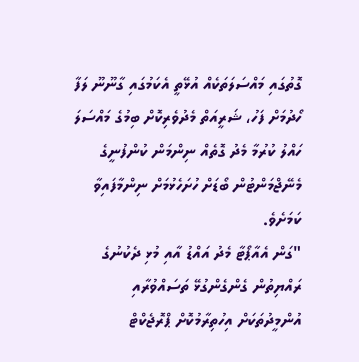ގޮތުގައި މައްސަލަތަކެއް އުޅޭތީ އެކަމުގައި ގާނޫނޫ ލަފާ ހޯދުމަށް ފަހު، ޝަރީއަތް މެދުވެރިކޮށް ބިމުގެ މައްސަލަ ހައްލު ކުރުމާ މެދު ގޮތެއް ނިންމަން ކުންފުނީގެ މެނޭޖްމަންޓުން ބޯޑަށް ހުށަހެޅުމަށް ނިންމާފައިވާ ކަމަށެވެ.
"ގަން އެއާޕޯޓާ މެދު އައްޑު އާއި މުޅި ދެކުނުގެ ރައްޔިތުން ގެންގެންގުޅޭ ތަސައްވުރާއި އުންމީދުތަކަށް އިހުތިރާމުކޮށް ޕްރޮޖެކްޓް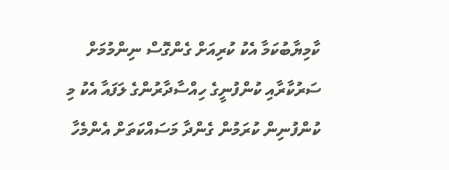ކާމިޔާބުކަމާ އެކު ކުރިއަށް ގެންގޮސް ނިންމުމަށް ސަރުކާރާއި ކުންފުނީގެ ހިއްސާދާރުންގެ ލަފައާ އެކު މި ކުންފުނިން ކުރަމުން ގެންދާ މަސައްކަތަށް އެންމެހާ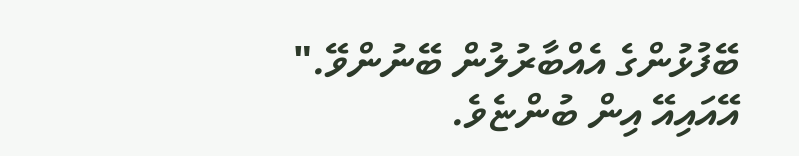ބޭފުޅުންގެ އެއްބާރުލުން ބޭނުންވޭ." އޭއައިއޭ އިން ބުންޏެވެ.